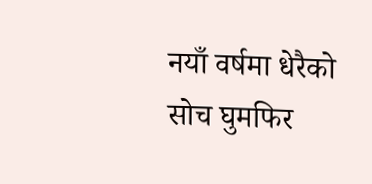नयाँ वर्षमा धेरैको सोच घुमफिर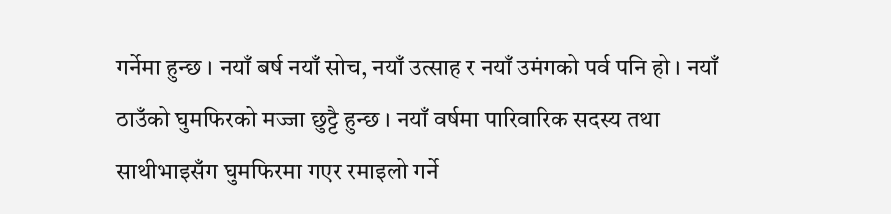गर्नेमा हुन्छ । नयाँ बर्ष नयाँ सोच, नयाँ उत्साह र नयाँ उमंगको पर्व पनि हो । नयाँ ठाउँको घुमफिरको मज्जा छुट्टै हुन्छ । नयाँ वर्षमा पारिवारिक सदस्य तथा साथीभाइसँग घुमफिरमा गएर रमाइलो गर्ने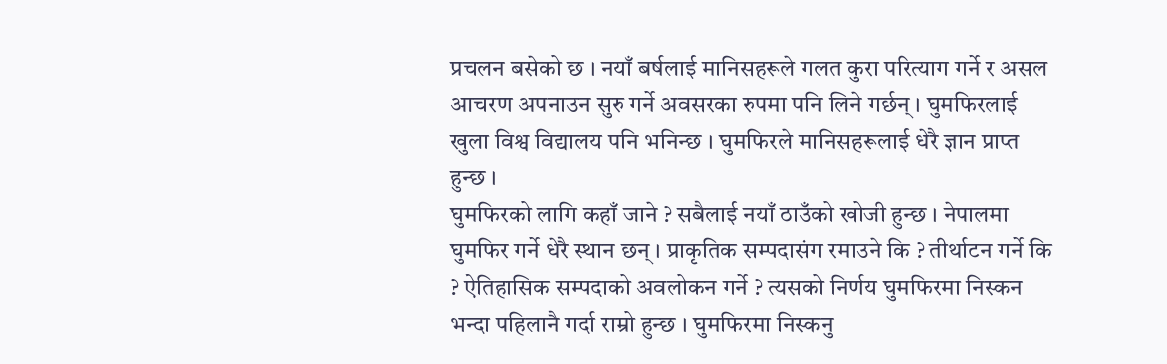प्रचलन बसेको छ । नयाँ बर्षलाई मानिसहरूले गलत कुरा परित्याग गर्ने र असल आचरण अपनाउन सुरु गर्ने अवसरका रुपमा पनि लिने गर्छन् । घुमफिरलाई खुला विश्व विद्यालय पनि भनिन्छ । घुमफिरले मानिसहरूलाई धेरै ज्ञान प्राप्त हुन्छ ।
घुमफिरको लागि कहाँ जाने ? सबैलाई नयाँ ठाउँको खोजी हुन्छ । नेपालमा घुमफिर गर्ने धेरै स्थान छन् । प्राकृतिक सम्पदासंग रमाउने कि ? तीर्थाटन गर्ने कि ? ऐतिहासिक सम्पदाको अवलोकन गर्ने ? त्यसको निर्णय घुमफिरमा निस्कन भन्दा पहिलानै गर्दा राम्रो हुन्छ । घुमफिरमा निस्कनु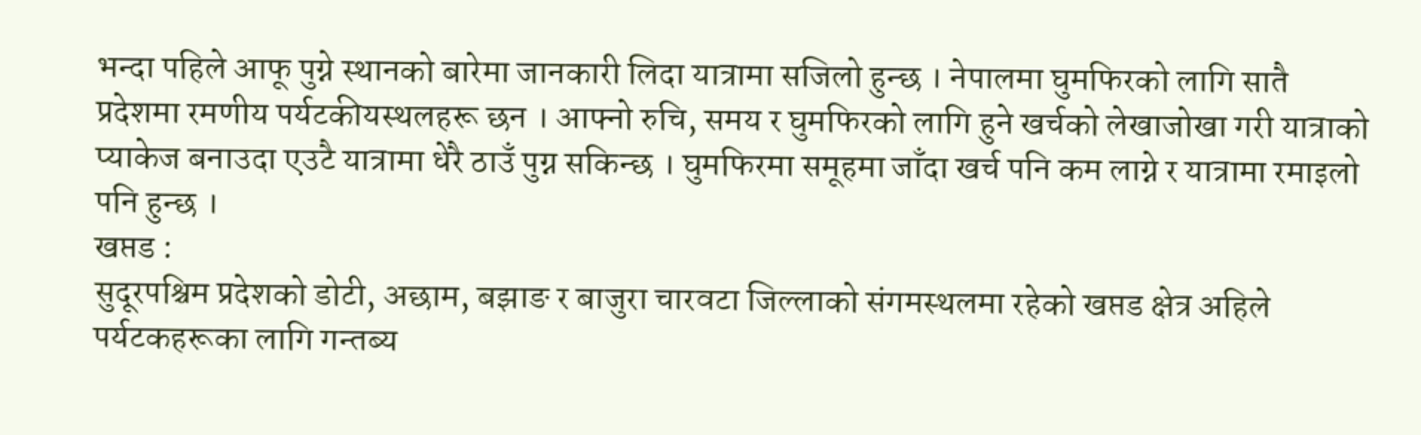भन्दा पहिले आफू पुग्ने स्थानको बारेमा जानकारी लिदा यात्रामा सजिलो हुन्छ । नेपालमा घुमफिरको लागि सातै प्रदेशमा रमणीय पर्यटकीयस्थलहरू छन । आफ्नो रुचि, समय र घुमफिरको लागि हुने खर्चको लेखाजोखा गरी यात्राको प्याकेज बनाउदा एउटै यात्रामा धेरै ठाउँ पुग्न सकिन्छ । घुमफिरमा समूहमा जाँदा खर्च पनि कम लाग्ने र यात्रामा रमाइलो पनि हुन्छ ।
खप्तड :
सुदूरपश्चिम प्रदेशको डोटी, अछाम, बझाङ र बाजुरा चारवटा जिल्लाको संगमस्थलमा रहेको खप्तड क्षेत्र अहिले पर्यटकहरूका लागि गन्तब्य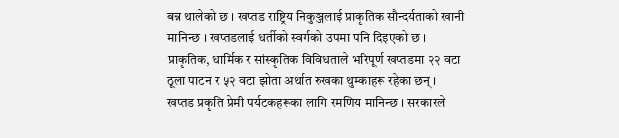बन्न थालेको छ । खप्तड राष्ट्रिय निकुञ्जलाई प्राकृतिक सौन्दर्यताको खानी मानिन्छ । खप्तडलाई धर्तीको स्वर्गको उपमा पनि दिइएको छ । प्राकृतिक, धार्मिक र सांस्कृतिक विविधताले भरिपूर्ण खप्तडमा २२ वटा ठूला पाटन र ५२ वटा झोता अर्थात रुखका थुम्काहरू रहेका छन् । खप्तड प्रकृति प्रेमी पर्यटकहरूका लागि रमणिय मानिन्छ । सरकारले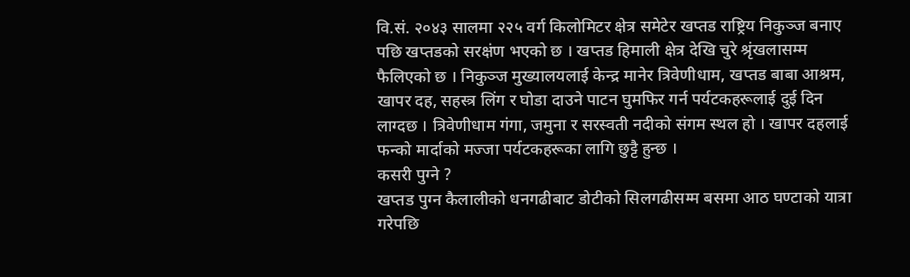वि.सं. २०४३ सालमा २२५ वर्ग किलोमिटर क्षेत्र समेटेर खप्तड राष्ट्रिय निकुञ्ज बनाए पछि खप्तडको सरक्षंण भएको छ । खप्तड हिमाली क्षेत्र देखि चुरे श्रृंखलासम्म फैलिएको छ । निकुञ्ज मुख्यालयलाई केन्द्र मानेर त्रिवेणीधाम, खप्तड बाबा आश्रम, खापर दह, सहस्त्र लिंग र घोडा दाउने पाटन घुमफिर गर्न पर्यटकहरूलाई दुई दिन लाग्दछ । त्रिवेणीधाम गंगा, जमुना र सरस्वती नदीको संगम स्थल हो । खापर दहलाई फन्को मार्दाको मज्जा पर्यटकहरूका लागि छुट्टै हुन्छ ।
कसरी पुग्ने ?
खप्तड पुग्न कैलालीको धनगढीबाट डोटीको सिलगढीसम्म बसमा आठ घण्टाको यात्रा गरेपछि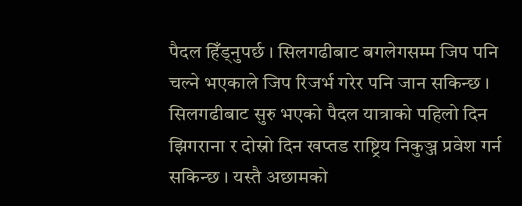पैदल हिँड्नुपर्छ । सिलगढीबाट बगलेगसम्म जिप पनि चल्ने भएकाले जिप रिजर्भ गरेर पनि जान सकिन्छ । सिलगढीबाट सुरु भएको पैदल यात्राको पहिलो दिन झिगराना र दोस्रो दिन खप्तड राष्ट्रिय निकुञ्ज प्रवेश गर्न सकिन्छ । यस्तै अछामको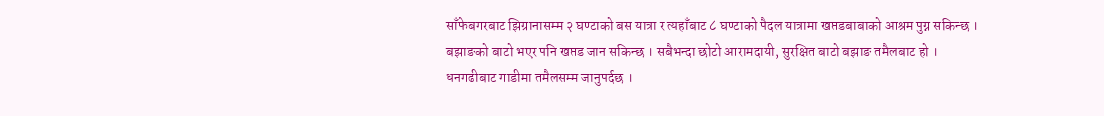साँफेबगरबाट झिग्रानासम्म २ घण्टाको बस यात्रा र त्यहाँबाट ८ घण्टाको पैदल यात्रामा खप्तडबाबाको आश्रम पुग्न सकिन्छ । बझाङको बाटो भएर पनि खप्तड जान सकिन्छ । सबैभन्दा छोटो आरामदायी, सुरक्षित बाटो बझाङ तमैलबाट हो । धनगढीबाट गाडीमा तमैलसम्म जानुपर्दछ ।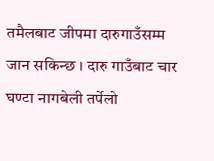तमैलबाट जीपमा दारुगाउँसम्म जान सकिन्छ । दारु गाउँबाट चार घण्टा नागबेली तर्पेलो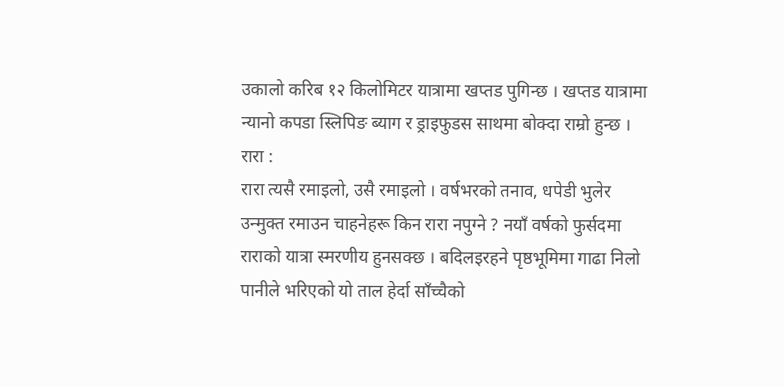उकालो करिब १२ किलोमिटर यात्रामा खप्तड पुगिन्छ । खप्तड यात्रामा न्यानो कपडा स्लिपिङ ब्याग र ड्राइफुडस साथमा बोक्दा राम्रो हुन्छ ।
रारा :
रारा त्यसै रमाइलो, उसै रमाइलो । वर्षभरको तनाव, धपेडी भुलेर उन्मुक्त रमाउन चाहनेहरू किन रारा नपुग्ने ? नयाँ वर्षको फुर्सदमा राराको यात्रा स्मरणीय हुनसक्छ । बदिलइरहने पृष्ठभूमिमा गाढा निलो पानीले भरिएको यो ताल हेर्दा साँच्चैको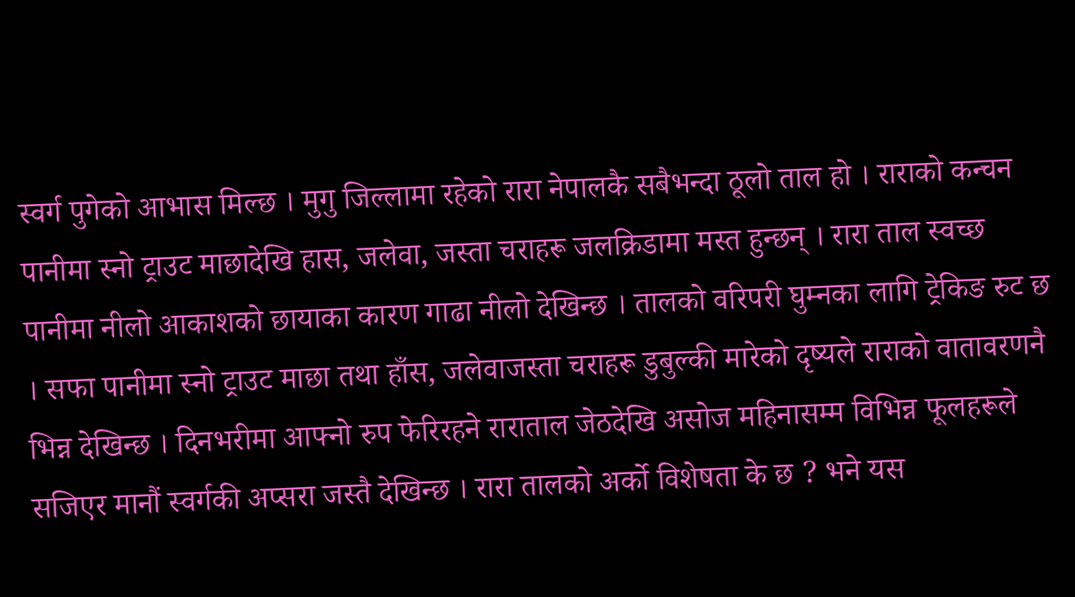स्वर्ग पुगेको आभास मिल्छ । मुगु जिल्लामा रहेको रारा नेपालकै सबैभन्दा ठूलो ताल हो । राराको कन्चन पानीमा स्नो ट्राउट माछादेखि हास, जलेवा, जस्ता चराहरू जलक्रिडामा मस्त हुन्छन् । रारा ताल स्वच्छ पानीमा नीलो आकाशको छायाका कारण गाढा नीलो देखिन्छ । तालको वरिपरी घुम्नका लागि ट्रेकिङ रुट छ । सफा पानीमा स्नो ट्राउट माछा तथा हाँस, जलेवाजस्ता चराहरू डुबुल्की मारेको दृष्यले राराको वातावरणनै भिन्न देखिन्छ । दिनभरीमा आफ्नो रुप फेरिरहने राराताल जेठदेखि असोज महिनासम्म विभिन्न फूलहरूले सजिएर मानौं स्वर्गकी अप्सरा जस्तै देखिन्छ । रारा तालको अर्को विशेषता के छ ? भने यस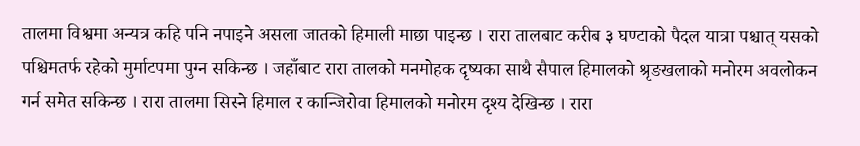तालमा विश्वमा अन्यत्र कहि पनि नपाइने असला जातको हिमाली माछा पाइन्छ । रारा तालबाट करीब ३ घण्टाको पैदल यात्रा पश्चात् यसको पश्चिमतर्फ रहेको मुर्माटपमा पुग्न सकिन्छ । जहाँबाट रारा तालको मनमोहक दृष्यका साथै सैपाल हिमालको श्रृङखलाको मनोरम अवलोकन गर्न समेत सकिन्छ । रारा तालमा सिस्ने हिमाल र कान्जिरोवा हिमालको मनोरम दृश्य देखिन्छ । रारा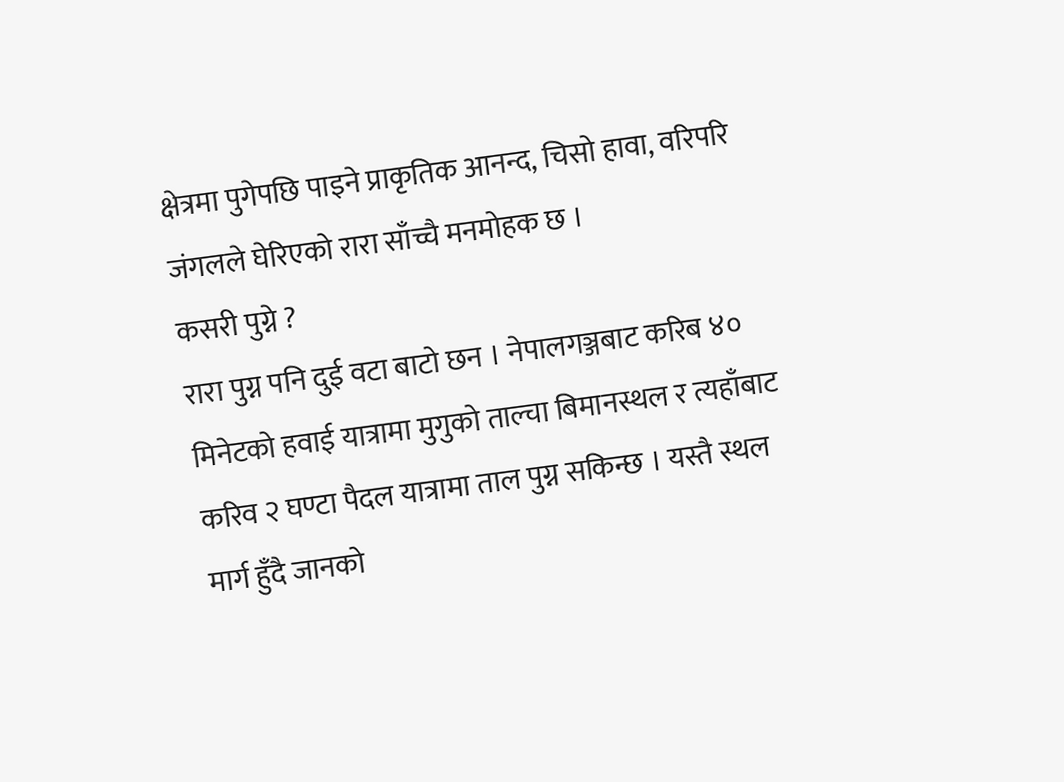क्षेत्रमा पुगेपछि पाइने प्राकृतिक आनन्द, चिसो हावा, वरिपरि जंगलले घेरिएको रारा साँच्चै मनमोहक छ ।
कसरी पुग्ने ?
रारा पुग्न पनि दुई वटा बाटो छन । नेपालगञ्जबाट करिब ४० मिनेटको हवाई यात्रामा मुगुको ताल्चा बिमानस्थल र त्यहाँबाट करिव २ घण्टा पैदल यात्रामा ताल पुग्न सकिन्छ । यस्तै स्थल मार्ग हुँदै जानको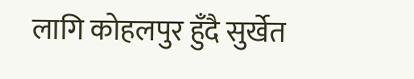लागि कोहलपुर हुँदै सुर्खेत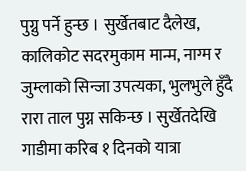पुग्नु पर्ने हुन्छ । सुर्खेतबाट दैलेख, कालिकोट सदरमुकाम मान्म, नाग्म र जुम्लाको सिन्जा उपत्यका, भुलभुले हुँदै रारा ताल पुग्न सकिन्छ । सुर्खेतदेखि गाडीमा करिब १ दिनको यात्रा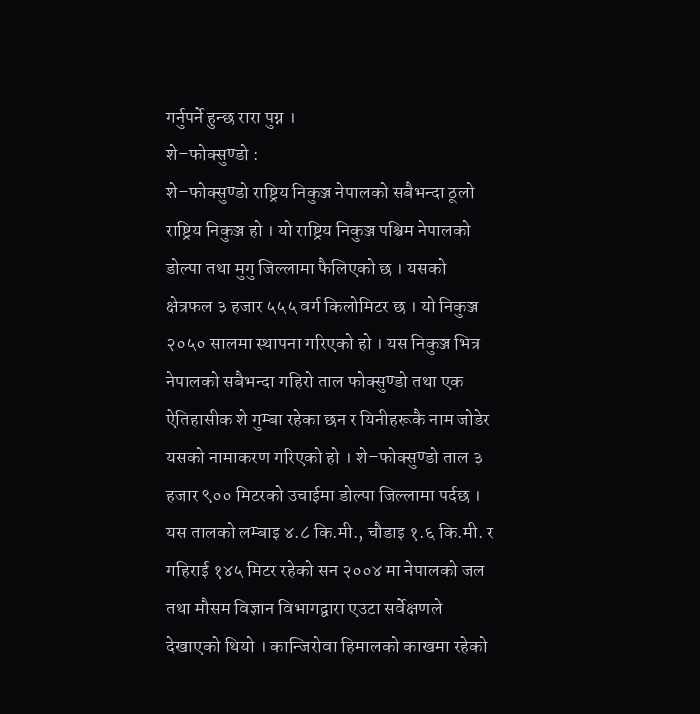गर्नुपर्ने हुन्छ रारा पुग्न ।
शे–फोक्सुण्डो :
शे–फोक्सुण्डो राष्ट्रिय निकुञ्ज नेपालको सबैभन्दा ठूलो राष्ट्रिय निकुञ्ज हो । यो राष्ट्रिय निकुञ्ज पश्चिम नेपालको डोल्पा तथा मुगु जिल्लामा फैलिएको छ । यसको क्षेत्रफल ३ हजार ५५५ वर्ग किलोमिटर छ । यो निकुञ्ज २०५० सालमा स्थापना गरिएको हो । यस निकुञ्ज भित्र नेपालको सबैभन्दा गहिरो ताल फोक्सुण्डो तथा एक ऐतिहासीक शे गुम्बा रहेका छन र यिनीहरूकै नाम जोडेर यसको नामाकरण गरिएको हो । शे–फोक्सुण्डो ताल ३ हजार ९०० मिटरको उचाईमा डोल्पा जिल्लामा पर्दछ । यस तालको लम्बाइ ४.८ कि.मी., चौडाइ १.६ कि.मी. र गहिराई १४५ मिटर रहेको सन २००४ मा नेपालको जल तथा मौसम विज्ञान विभागद्वारा एउटा सर्वेक्षणले देखाएको थियो । कान्जिरोवा हिमालको काखमा रहेको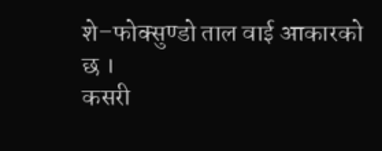शे–फोक्सुण्डो ताल वाई आकारको छ ।
कसरी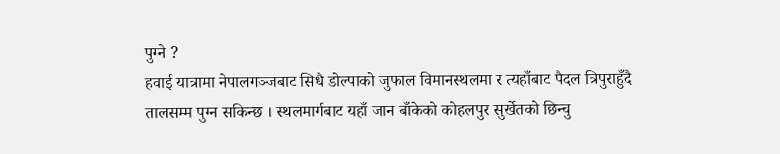पुग्ने ?
हवाई यात्रामा नेपालगञ्जबाट सिधै डोल्पाको जुफाल विमानस्थलमा र त्यहाँबाट पैदल त्रिपुराहुँदै तालसम्म पुग्न सकिन्छ । स्थलमार्गबाट यहाँ जान बाँकेको कोहलपुर सुर्खेतको छिन्चु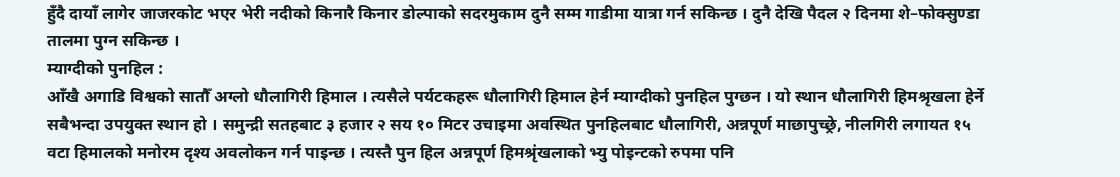हुँदै दायाँ लागेर जाजरकोट भएर भेरी नदीको किनारै किनार डोल्पाको सदरमुकाम दुनै सम्म गाडीमा यात्रा गर्न सकिन्छ । दुनै देखि पैदल २ दिनमा शे–फोक्सुण्डा तालमा पुग्न सकिन्छ ।
म्याग्दीको पुनहिल :
आँखै अगाडि विश्वको सातौँ अग्लो धौलागिरी हिमाल । त्यसैले पर्यटकहरू धौलागिरी हिमाल हेर्न म्याग्दीको पुनहिल पुग्छन । यो स्थान धौलागिरी हिमश्रृखला हेर्ने सबैभन्दा उपयुक्त स्थान हो । समुन्द्री सतहबाट ३ हजार २ सय १० मिटर उचाइमा अवस्थित पुनहिलबाट धौलागिरी, अन्नपूर्ण माछापुच्छ्रे, नीलगिरी लगायत १५ वटा हिमालको मनोरम दृश्य अवलोकन गर्न पाइन्छ । त्यस्तै पुन हिल अन्नपूर्ण हिमश्रृंखलाको भ्यु पोइन्टको रुपमा पनि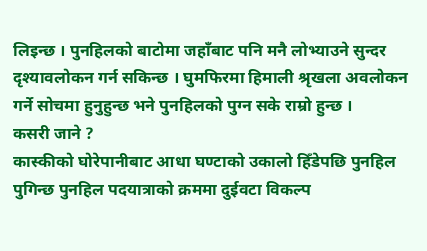लिइन्छ । पुनहिलको बाटोमा जहाँबाट पनि मनै लोभ्याउने सुन्दर दृश्यावलोकन गर्न सकिन्छ । घुमफिरमा हिमाली श्रृखला अवलोकन गर्ने सोचमा हुनुहुन्छ भने पुनहिलको पुग्न सके राम्रो हुन्छ ।
कसरी जाने ?
कास्कीको घोरेपानीबाट आधा घण्टाको उकालो हिँडेपछि पुनहिल पुगिन्छ पुनहिल पदयात्राको क्रममा दुईवटा विकल्प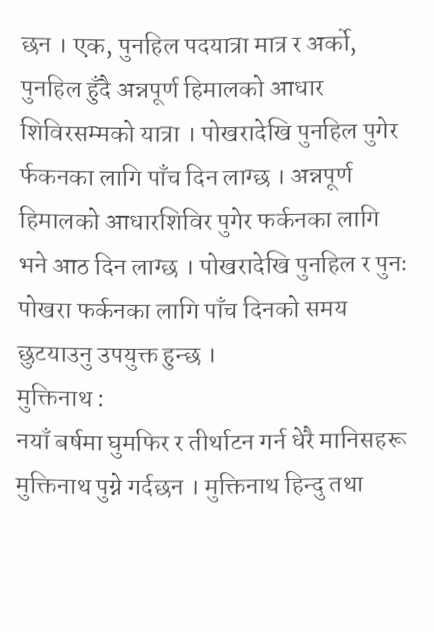छन । एक, पुनहिल पदयात्रा मात्र र अर्को, पुनहिल हुँदै अन्नपूर्ण हिमालको आधार शिविरसम्मको यात्रा । पोखरादेखि पुनहिल पुगेर र्फकनका लागि पाँच दिन लाग्छ । अन्नपूर्ण हिमालको आधारशिविर पुगेर फर्कनका लागि भने आठ दिन लाग्छ । पोखरादेखि पुनहिल र पुनः पोखरा फर्कनका लागि पाँच दिनको समय छुटयाउनु उपयुक्त हुन्छ ।
मुक्तिनाथ :
नयाँ बर्षमा घुमफिर र तीर्थाटन गर्न धेरै मानिसहरू मुक्तिनाथ पुग्ने गर्दछन । मुक्तिनाथ हिन्दु तथा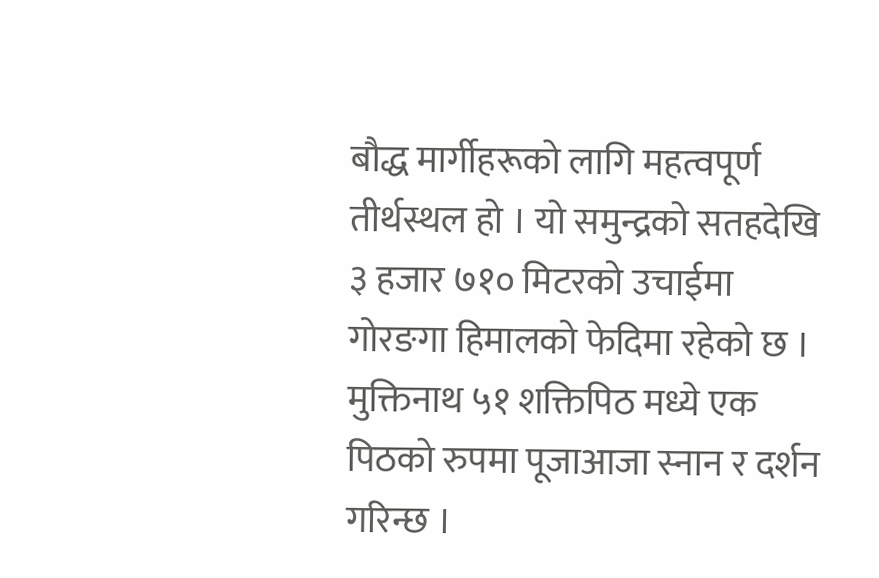बौद्ध मार्गीहरूको लागि महत्वपूर्ण तीर्थस्थल हो । यो समुन्द्रको सतहदेखि ३ हजार ७१० मिटरको उचाईमा गोरङगा हिमालको फेदिमा रहेको छ । मुक्तिनाथ ५१ शक्तिपिठ मध्ये एक पिठको रुपमा पूजाआजा स्नान र दर्शन गरिन्छ ।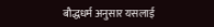बौद्धधर्म अनुसार यसलाई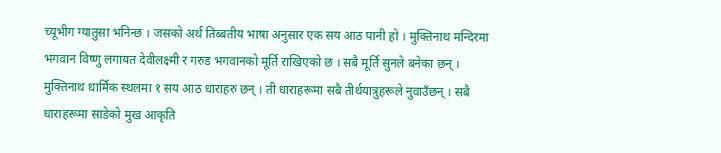च्यूभीग ग्यातुसा भनिन्छ । जसको अर्थ तिब्बतीय भाषा अनुसार एक सय आठ पानी हो । मुक्तिनाथ मन्दिरमा भगवान विष्णु लगायत देवीलक्ष्मी र गरुड भगवानको मूर्ति राखिएको छ । सबै मूर्ति सुनले बनेका छन् । मुक्तिनाथ धार्मिक स्थलमा १ सय आठ धाराहरु छन् । ती धाराहरूमा सबै तीर्थयात्रुहरूले नुवाउँछन् । सबै धाराहरूमा साडेको मुख आकृति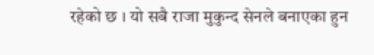रहेको छ । यो सबै राजा मुकुन्द सेनले बनाएका हुन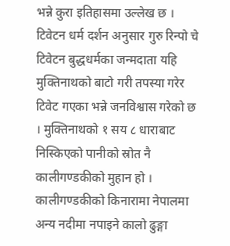भन्ने कुरा इतिहासमा उल्लेख छ । टिवेटन धर्म दर्शन अनुसार गुरु रिन्पो चे टिवेटन बुद्धधर्मका जन्मदाता यहि मुक्तिनाथको बाटो गरी तपस्या गरेर टिवेट गएका भन्ने जनविश्वास गरेको छ । मुक्तिनाथको १ सय ८ धाराबाट निस्किएको पानीको स्रोत नै कालीगण्डकीको मुहान हो । कालीगण्डकीको किनारामा नेपालमा अन्य नदीमा नपाइने कालो ढुङ्गा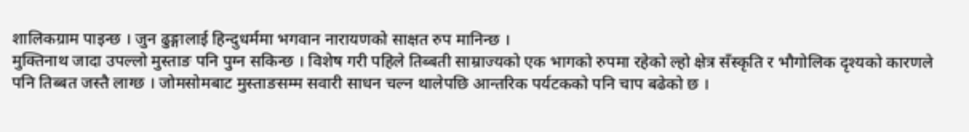शालिकग्राम पाइन्छ । जुन ढुङ्गालाई हिन्दुधर्ममा भगवान नारायणको साक्षत रुप मानिन्छ ।
मुक्तिनाथ जादा उपल्लो मुस्ताङ पनि पुग्न सकिन्छ । विशेष गरी पहिले तिब्बती साम्राज्यको एक भागको रुपमा रहेको ल्हो क्षेत्र सँस्कृति र भौगोलिक दृश्यको कारणले पनि तिब्बत जस्तै लाग्छ । जोमसोमबाट मुस्ताङसम्म सवारी साधन चल्न थालेपछि आन्तरिक पर्यटकको पनि चाप बढेको छ ।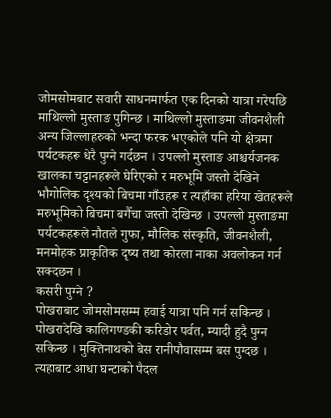जोमसोमबाट सवारी साधनमार्फत एक दिनको यात्रा गरेपछि माथिल्लो मुस्ताङ पुगिन्छ । माथिल्लो मुस्ताङमा जीवनशैली अन्य जिल्लाहरुको भन्दा फरक भएकोले पनि यो क्षेत्रमा पर्यटकहरू धेरै पुग्ने गर्दछन । उपल्लो मुस्ताङ आश्चर्यजनक खालका चट्टानहरूले घेरिएको र मरुभूमि जस्तो देखिने भौगोलिक दृश्यको बिचमा गाँउहरू र त्यहाँका हरिया खेतहरूले मरुभूमिको बिचमा बगैँचा जस्तो देखिन्छ । उपल्लो मुस्ताङमा पर्यटकहरूले नौतले गुफा, मौलिक संस्कृति, जीवनशैली, मनमोहक प्राकृतिक दृष्य तथा कोरला नाका अवलोकन गर्न सक्दछन ।
कसरी पुग्ने ?
पोखराबाट जोमसोमसम्म हवाई यात्रा पनि गर्न सकिन्छ । पोखरादेखि कालिगण्डकी करिडोर पर्वत, म्यादी हुदै पुग्न सकिन्छ । मुक्तिनाथको बेस रानीपौवासम्म बस पुग्दछ । त्यहाबाट आधा घन्टाको पैदल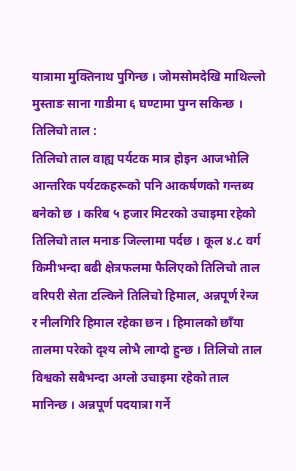यात्रामा मुक्तिनाथ पुगिन्छ । जोमसोमदेखि माथिल्लो मुस्ताङ साना गाडीमा ६ घण्टामा पुग्न सकिन्छ ।
तिलिचो ताल :
तिलिचो ताल वाह्य पर्यटक मात्र होइन आजभोलि आन्तरिक पर्यटकहरूको पनि आकर्षणको गन्तब्य बनेको छ । करिब ५ हजार मिटरको उचाइमा रहेको तिलिचो ताल मनाङ जिल्लामा पर्दछ । कूल ४.८ वर्ग किमीभन्दा बढी क्षेत्रफलमा फैलिएको तिलिचो ताल वरिपरी सेता टल्किने तिलिचो हिमाल, अन्नपूर्ण रेन्ज र नीलगिरि हिमाल रहेका छन । हिमालको छाँया तालमा परेको दृश्य लोभै लाग्दो हुन्छ । तिलिचो ताल विश्वको सबैभन्दा अग्लो उचाइमा रहेको ताल मानिन्छ । अन्नपूर्ण पदयात्रा गर्ने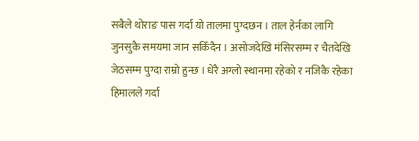सबैले थोराङ पास गर्दा यो तालमा पुग्दछन । ताल हेर्नका लागि जुनसुकै समयमा जान सकिँदैन । असोजदेखि मंसिरसम्म र चैतदेखि जेठसम्म पुग्दा राम्रो हुन्छ । धेरै अग्लो स्थानमा रहेको र नजिकै रहेका हिमालले गर्दा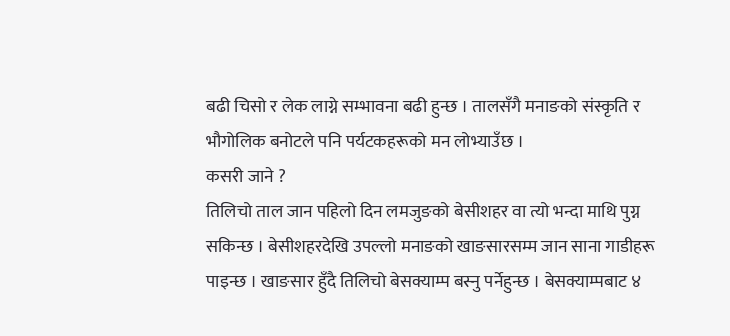बढी चिसो र लेक लाग्ने सम्भावना बढी हुन्छ । तालसँगै मनाङको संस्कृति र भौगोलिक बनोटले पनि पर्यटकहरूको मन लोभ्याउँछ ।
कसरी जाने ?
तिलिचो ताल जान पहिलो दिन लमजुङको बेसीशहर वा त्यो भन्दा माथि पुग्न सकिन्छ । बेसीशहरदेखि उपल्लो मनाङको खाङसारसम्म जान साना गाडीहरू पाइन्छ । खाङसार हुँदै तिलिचो बेसक्याम्प बस्नु पर्नेहुन्छ । बेसक्याम्पबाट ४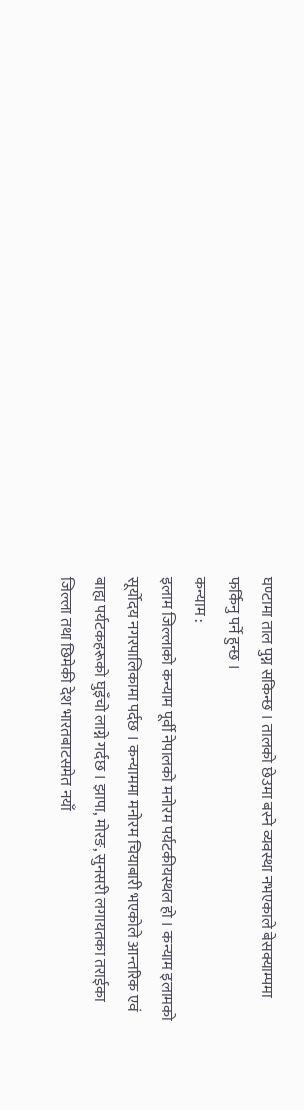घण्टामा ताल पुग्न सकिन्छ । तालको छेउमा बस्ने व्यवस्था नभएकाले बेसक्याम्पमा फर्किनु पर्ने हुन्छ ।
कन्याम :
इलाम जिल्लाको कन्याम पूर्वी नेपालको मनोरम पर्यटकीयस्थल हो । कन्याम इलामको सूर्योदय नगरपालिकामा पर्दछ । कन्याममा मनोरम चियाबारी भएकोले आन्तरिक एवं बाह्य पर्यटकहरूको घुइँचो लाग्ने गर्दछ । झापा, मोरङ, सुनसरी लगायतका तराईका जिल्ला तथा छिमेकी देश भारतबाटसमेत नयाँ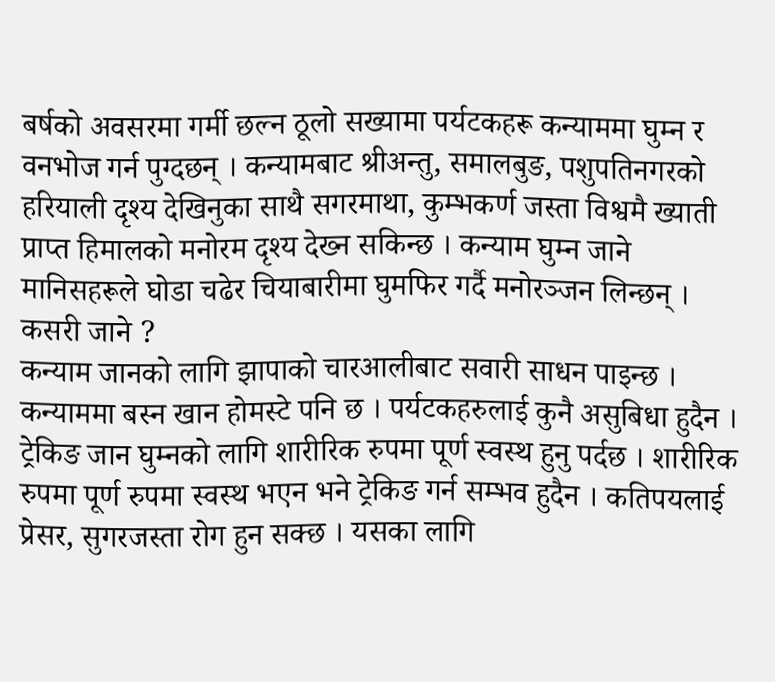बर्षको अवसरमा गर्मी छल्न ठूलो सख्यामा पर्यटकहरू कन्याममा घुम्न र वनभोज गर्न पुग्दछन् । कन्यामबाट श्रीअन्तु, समालबुङ, पशुपतिनगरको हरियाली दृश्य देखिनुका साथै सगरमाथा, कुम्भकर्ण जस्ता विश्वमै ख्याती प्राप्त हिमालको मनोरम दृश्य देख्न सकिन्छ । कन्याम घुम्न जाने मानिसहरूले घोडा चढेर चियाबारीमा घुमफिर गर्दै मनोरञ्जन लिन्छन् ।
कसरी जाने ?
कन्याम जानको लागि झापाको चारआलीबाट सवारी साधन पाइन्छ । कन्याममा बस्न खान होमस्टे पनि छ । पर्यटकहरुलाई कुनै असुबिधा हुदैन ।
ट्रेकिङ जान घुम्नको लागि शारीरिक रुपमा पूर्ण स्वस्थ हुनु पर्दछ । शारीरिक रुपमा पूर्ण रुपमा स्वस्थ भएन भने ट्रेकिङ गर्न सम्भव हुदैन । कतिपयलाई प्रेसर, सुगरजस्ता रोग हुन सक्छ । यसका लागि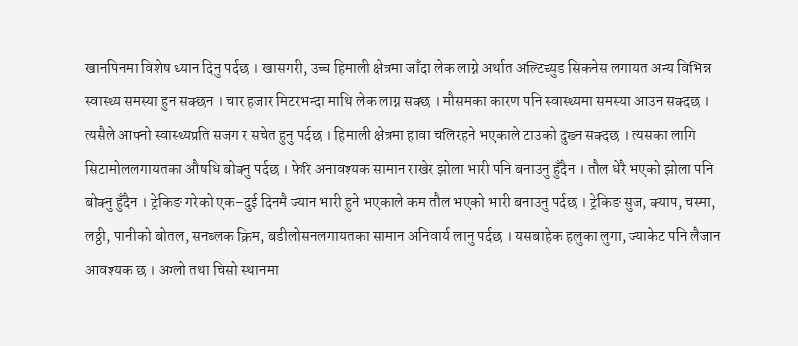खानपिनमा विशेष ध्यान दिनु पर्दछ । खासगरी, उच्च हिमाली क्षेत्रमा जाँदा लेक लाग्ने अर्थात अल्टिच्युड सिकनेस लगायत अन्य विभिन्न स्वास्थ्य समस्या हुन सक्छन । चार हजार मिटरभन्दा माथि लेक लाग्न सक्छ । मौसमका कारण पनि स्वास्थ्यमा समस्या आउन सक्दछ । त्यसैले आफ्नो स्वास्थ्यप्रति सजग र सचेत हुनु पर्दछ । हिमाली क्षेत्रमा हावा चलिरहने भएकाले टाउको दुख्न सक्दछ । त्यसका लागि सिटामोललगायतका औषधि बोक्नु पर्दछ । फेरि अनावश्यक सामान राखेर झोला भारी पनि बनाउनु हुँदैन । तौल धेरै भएको झोला पनि बोक्नु हुँदैन । ट्रेकिङ गरेको एक–दुई दिनमै ज्यान भारी हुने भएकाले कम तौल भएको भारी बनाउनु पर्दछ । ट्रेकिङ सुज, क्याप, चस्मा, लठ्ठी, पानीको बोतल, सनब्लक क्रिम, बडीलोसनलगायतका सामान अनिवार्य लानु पर्दछ । यसबाहेक हलुका लुगा, ज्याकेट पनि लैजान आवश्यक छ । अग्लो तथा चिसो स्थानमा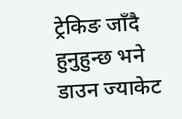ट्रेकिङ जाँदै हुनुहुन्छ भने डाउन ज्याकेट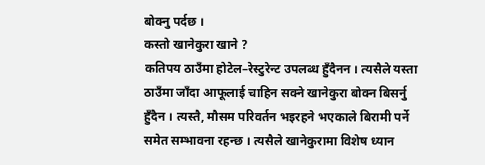बोक्नु पर्दछ ।
कस्तो खानेकुरा खाने ?
कतिपय ठाउँमा होटेल–रेस्टुरेन्ट उपलब्ध हुँदैनन । त्यसैले यस्ता ठाउँमा जाँदा आफूलाई चाहिन सक्ने खानेकुरा बोक्न बिसर्नु हुँदैन । त्यस्तै, मौसम परिवर्तन भइरहने भएकाले बिरामी पर्ने समेत सम्भावना रहन्छ । त्यसैले खानेकुरामा विशेष ध्यान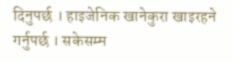दिनुपर्छ । हाइजेनिक खानेकुरा खाइरहने गर्नुपर्छ । सकेसम्म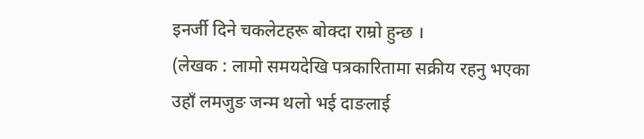इनर्जी दिने चकलेटहरू बोक्दा राम्रो हुन्छ ।
(लेखक : लामो समयदेखि पत्रकारितामा सक्रीय रहनु भएका उहाँ लमजुङ जन्म थलो भई दाङलाई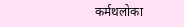कर्मथलोका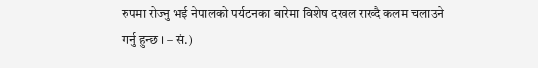रुपमा रोज्नु भई नेपालको पर्यटनका बारेमा विशेष दखल राख्दै कलम चलाउने गर्नु हुन्छ । – सं.)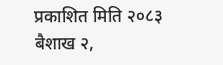प्रकाशित मिति २०८३ बैशाख २,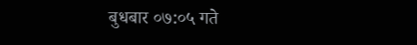बुधबार ०७:०५ गते